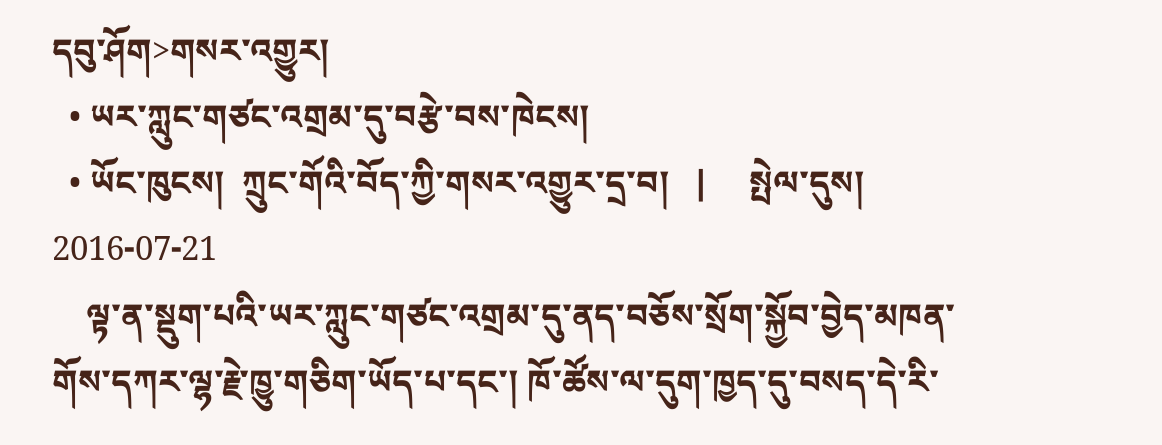དབུ་ཤོག>གསར་འགྱུར།
  • ཡར་ཀླུང་གཙང་འགྲམ་དུ་བརྩེ་བས་ཁེངས།
  • ཡོང་ཁུངས།  ཀྲུང་གོའི་བོད་ཀྱི་གསར་འགྱུར་དྲ་བ།   |     སྤེལ་དུས།  2016-07-21
    ལྟ་ན་སྡུག་པའི་ཡར་ཀླུང་གཙང་འགྲམ་དུ་ནད་བཅོས་སྲོག་སྐྱོབ་བྱེད་མཁན་གོས་དཀར་ལྷ་རྗེ་ཁྱུ་གཅིག་ཡོད་པ་དང་། ཁོ་ཚོས་ལ་དུག་ཁྱད་དུ་བསད་དེ་རི་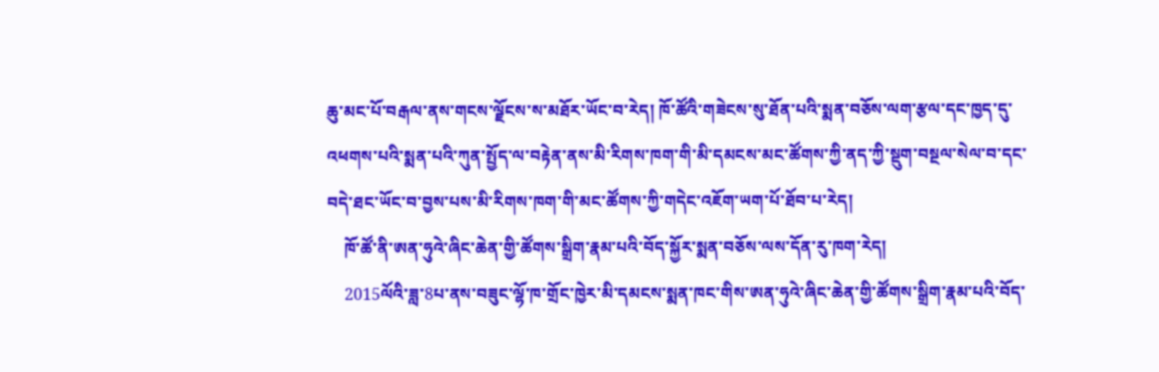ཆུ་མང་པོ་བརྒལ་ནས་གངས་ལྗོངས་ས་མཐོར་ཡོང་བ་རེད། ཁོ་ཚོའི་གཟེངས་སུ་ཐོན་པའི་སྨན་བཅོས་ལག་རྩལ་དང་ཁྱད་དུ་འཕགས་པའི་སྨན་པའི་ཀུན་སྤྱོད་ལ་བརྟེན་ནས་མི་རིགས་ཁག་གི་མི་དམངས་མང་ཚོགས་ཀྱི་ནད་ཀྱི་སྡུག་བསྔལ་སེལ་བ་དང་བདེ་ཐང་ཡོང་བ་བྱས་པས་མི་རིགས་ཁག་གི་མང་ཚོགས་ཀྱི་གདེང་འཇོག་ཡག་པོ་ཐོབ་པ་རེད།
    ཁོ་ཚོ་ནི་ཨན་ཧུའེ་ཞིང་ཆེན་གྱི་ཚོགས་སྒྲིག་རྣམ་པའི་བོད་སྐྱོར་སྨན་བཅོས་ལས་དོན་རུ་ཁག་རེད།
    2015ལོའི་ཟླ་8པ་ནས་བཟུང་ལྷོ་ཁ་གྲོང་ཁྱེར་མི་དམངས་སྨན་ཁང་གིས་ཨན་ཧུའེ་ཞིང་ཆེན་གྱི་ཚོགས་སྒྲིག་རྣམ་པའི་བོད་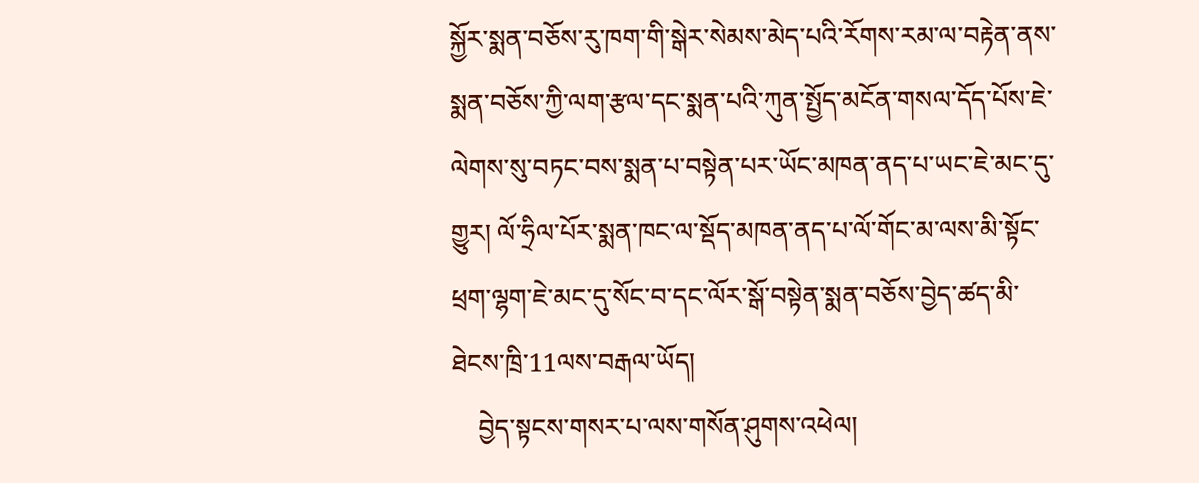སྐྱོར་སྨན་བཅོས་རུ་ཁག་གི་སྒེར་སེམས་མེད་པའི་རོགས་རམ་ལ་བརྟེན་ནས་སྨན་བཅོས་ཀྱི་ལག་རྩལ་དང་སྨན་པའི་ཀུན་སྤྱོད་མངོན་གསལ་དོད་པོས་ཇེ་ལེགས་སུ་བཏང་བས་སྨན་པ་བསྟེན་པར་ཡོང་མཁན་ནད་པ་ཡང་ཇེ་མང་དུ་གྱུར། ལོ་ཧྲིལ་པོར་སྨན་ཁང་ལ་སྡོད་མཁན་ནད་པ་ལོ་གོང་མ་ལས་མི་སྟོང་ཕྲག་ལྷག་ཇེ་མང་དུ་སོང་བ་དང་ལོར་སྒོ་བསྟེན་སྨན་བཅོས་བྱེད་ཚད་མི་ཐེངས་ཁྲི་11ལས་བརྒལ་ཡོད།
    བྱེད་སྟངས་གསར་པ་ལས་གསོན་ཤུགས་འཕེལ།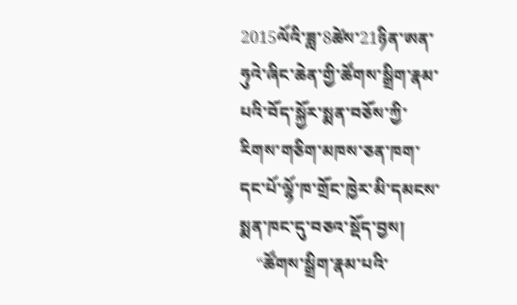2015ལོའི་ཟླ་8ཚེས་21ཉིན་ཨན་ཧུའེ་ཞིང་ཆེན་གྱི་ཚོགས་སྒྲིག་རྣམ་པའི་བོད་སྐྱོར་སྨན་བཅོས་ཀྱི་རིགས་གཅིག་མཁས་ཅན་ཁག་དང་པོ་ལྷོ་ཁ་གྲོང་ཁྱེར་མི་དམངས་སྨན་ཁང་དུ་བཅའ་སྡོད་བྱས།
    “ཚོགས་སྒྲིག་རྣམ་པའི་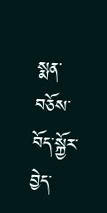སྨན་བཅོས་བོད་སྐྱོར་བྱེད་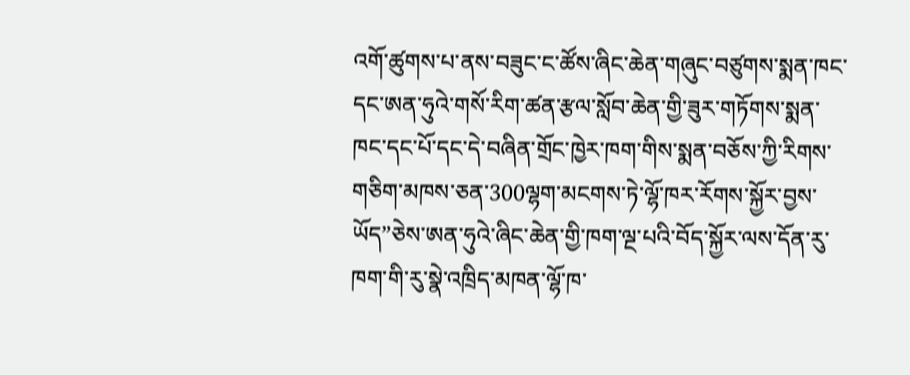འགོ་ཚུགས་པ་ནས་བཟུང་ང་ཚོས་ཞིང་ཆེན་གཞུང་བཙུགས་སྨན་ཁང་དང་ཨན་ཧུའེ་གསོ་རིག་ཚན་རྩལ་སློབ་ཆེན་གྱི་ཟུར་གཏོགས་སྨན་ཁང་དང་པོ་དང་དེ་བཞིན་གྲོང་ཁྱེར་ཁག་གིས་སྨན་བཅོས་ཀྱི་རིགས་གཅིག་མཁས་ཅན་300ལྷག་མངགས་ཏེ་ལྷོ་ཁར་རོགས་སྐྱོར་བྱས་ཡོད”ཅེས་ཨན་ཧུའེ་ཞིང་ཆེན་གྱི་ཁག་ལྔ་པའི་བོད་སྐྱོར་ལས་དོན་རུ་ཁག་གི་རུ་སྣེ་འཁྲིད་མཁན་ལྷོ་ཁ་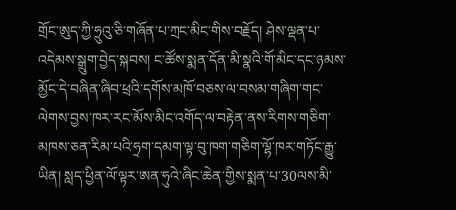གྲོང་ཨུད་ཀྱི་ཧྲུའུ་ཅི་གཞོན་པ་ཀྲང་མིང་གིས་བརྗོད། ཤེས་ལྡན་པ་འདེམས་སྒྲུག་བྱེད་སྐབས། ང་ཚོས་སྨན་དོན་མི་སྣའི་གོ་མིང་དང་ཉམས་མྱོང་དེ་བཞིན་ཞིབ་ཕྲའི་དགོས་མཁོ་བཅས་ལ་བསམ་གཞིག་གང་ལེགས་བྱས་ཁར་རང་མོས་མིང་འགོད་ལ་བརྟེན་ནས་རིགས་གཅིག་མཁས་ཅན་རིམ་པའི་ཧྲག་དམག་ལྟ་བུ་ཁག་གཅིག་ལྷོ་ཁར་གཏོང་རྒྱུ་ཡིན། སླད་ཕྱིན་ལོ་ལྟར་ཨན་ཧུའེ་ཞིང་ཆེན་གྱིས་སྨན་པ་30ལས་མི་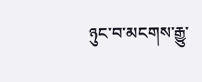ཉུང་བ་མངགས་རྒྱུ་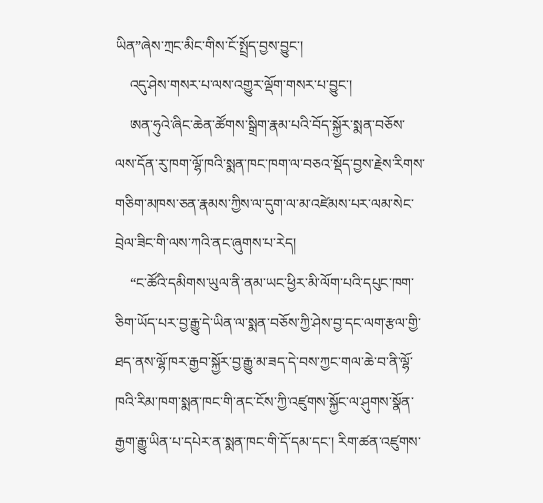ཡིན”ཞེས་ཀྲང་མིང་གིས་ངོ་སྤྲོད་བྱས་བྱུང་།
    འདུ་ཤེས་གསར་པ་ལས་འགྱུར་ལྡོག་གསར་པ་བྱུང་།
    ཨན་ཧུའེ་ཞིང་ཆེན་ཚོགས་སྒྲིག་རྣམ་པའི་བོད་སྐྱོར་སྨན་བཅོས་ལས་དོན་རུ་ཁག་ལྷོ་ཁའི་སྨན་ཁང་ཁག་ལ་བཅའ་སྡོད་བྱས་རྗེས་རིགས་གཅིག་མཁས་ཅན་རྣམས་ཀྱིས་ལ་དུག་ལ་མ་འཛེམས་པར་ལམ་སེང་བྲེལ་ཟིང་གི་ལས་ཀའི་ནང་ཞུགས་པ་རེད།
    “ང་ཚོའི་དམིགས་ཡུལ་ནི་ནམ་ཡང་ཕྱིར་མི་ལོག་པའི་དཔུང་ཁག་ཅིག་ཡོད་པར་བྱ་རྒྱུ་དེ་ཡིན་ལ་སྨན་བཅོས་ཀྱི་ཤེས་བྱ་དང་ལག་རྩལ་གྱི་ཐད་ནས་ལྷོ་ཁར་རྒྱབ་སྐྱོར་བྱ་རྒྱུ་མ་ཟད་དེ་བས་ཀྱང་གལ་ཆེ་བ་ནི་ལྷོ་ཁའི་རིམ་ཁག་སྨན་ཁང་གི་ནང་ངོས་ཀྱི་འཛུགས་སྐྱོང་ལ་ཤུགས་སྣོན་རྒྱག་རྒྱུ་ཡིན་པ་དཔེར་ན་སྨན་ཁང་གི་དོ་དམ་དང་། རིག་ཚན་འཛུགས་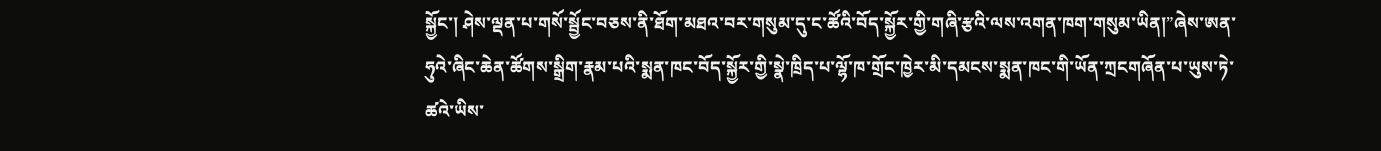སྐྱོང་། ཤེས་ལྡན་པ་གསོ་སྦྱོང་བཅས་ནི་ཐོག་མཐའ་བར་གསུམ་དུ་ང་ཚོའི་བོད་སྐྱོར་གྱི་གཞི་རྩའི་ལས་འགན་ཁག་གསུམ་ཡིན།”ཞེས་ཨན་ཧུའེ་ཞིང་ཆེན་ཚོགས་སྒྲིག་རྣམ་པའི་སྨན་ཁང་བོད་སྐྱོར་གྱི་སྣེ་ཁྲིད་པ་ལྷོ་ཁ་གྲོང་ཁྱེར་མི་དམངས་སྨན་ཁང་གི་ཡོན་ཀྲངགཞོན་པ་ཡུས་ཏེ་ཚའེ་ཡིས་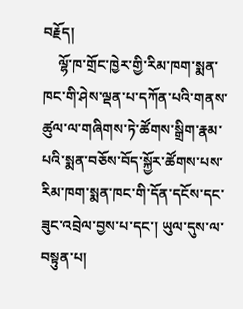བརྗོད།
    ལྷོ་ཁ་གྲོང་ཁྱེར་གྱི་རིམ་ཁག་སྨན་ཁང་གི་ཤེས་ལྡན་པ་དཀོན་པའི་གནས་ཚུལ་ལ་གཞིགས་ཏེ་ཚོགས་སྒྲིག་རྣམ་པའི་སྨན་བཅོས་བོད་སྐྱོར་ཚོགས་པས་རིམ་ཁག་སྨན་ཁང་གི་དོན་དངོས་དང་ཟུང་འབྲེལ་བྱས་པ་དང་། ཡུལ་དུས་ལ་བསྟུན་པ།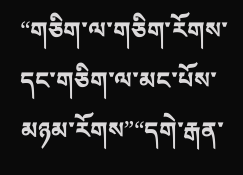“གཅིག་ལ་གཅིག་རོགས་དང་གཅིག་ལ་མང་པོས་མཉམ་རོགས”“དགེ་རྒན་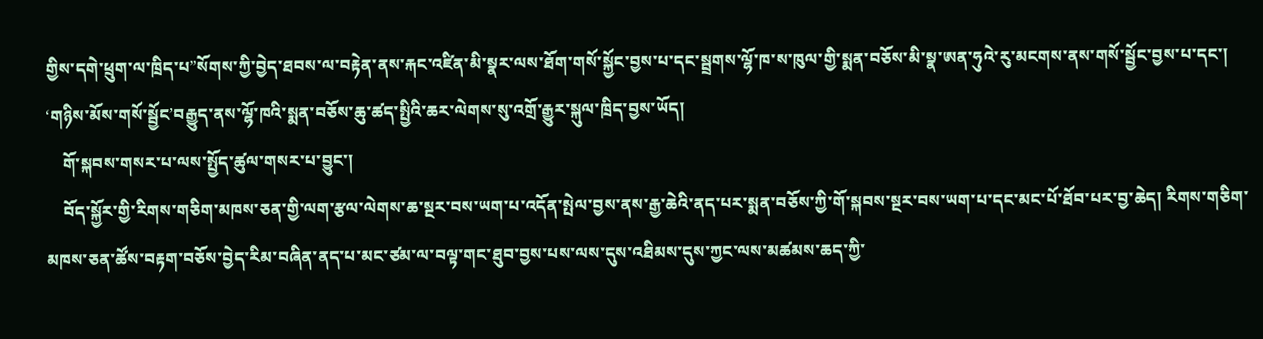གྱིས་དགེ་ཕྲུག་ལ་ཁྲིད་པ”སོགས་ཀྱི་བྱེད་ཐབས་ལ་བརྟེན་ནས་རྐང་འཛིན་མི་སྣར་ལས་ཐོག་གསོ་སྐྱོང་བྱས་པ་དང་སྦྲགས་ལྷོ་ཁ་ས་ཁུལ་གྱི་སྨན་བཅོས་མི་སྣ་ཨན་ཧུའེ་རུ་མངགས་ནས་གསོ་སྦྱོང་བྱས་པ་དང་། ‘གཉིས་མོས་གསོ་སྦྱོང’བརྒྱུད་ནས་ལྷོ་ཁའི་སྨན་བཅོས་ཆུ་ཚད་སྤྱིའི་ཆར་ལེགས་སུ་འགྲོ་རྒྱུར་སྐུལ་ཁྲིད་བྱས་ཡོད།
    གོ་སྐབས་གསར་པ་ལས་སྤྱོད་ཚུལ་གསར་པ་བྱུང་།
    བོད་སྐྱོར་གྱི་རིགས་གཅིག་མཁས་ཅན་གྱི་ལག་རྩལ་ལེགས་ཆ་སྔར་བས་ཡག་པ་འདོན་སྤེལ་བྱས་ནས་རྒྱ་ཆེའི་ནད་པར་སྨན་བཅོས་ཀྱི་གོ་སྐབས་སྔར་བས་ཡག་པ་དང་མང་པོ་ཐོབ་པར་བྱ་ཆེད། རིགས་གཅིག་མཁས་ཅན་ཚོས་བརྟག་བཅོས་བྱེད་རིམ་བཞིན་ནད་པ་མང་ཙམ་ལ་བལྟ་གང་ཐུབ་བྱས་པས་ལས་དུས་འཐིམས་དུས་ཀྱང་ལས་མཚམས་ཆད་ཀྱི་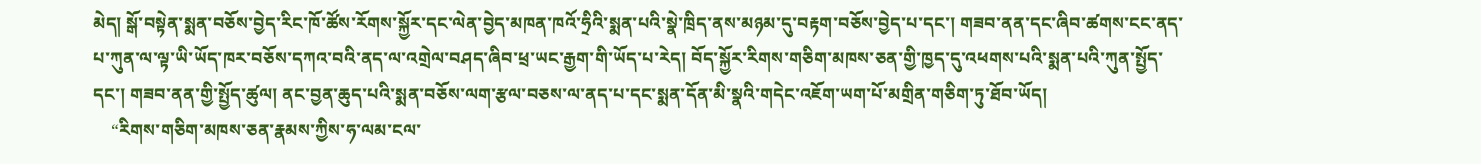མེད། སྒོ་བསྟེན་སྨན་བཅོས་བྱེད་རིང་ཁོ་ཚོས་རོགས་སྐྱོར་དང་ལེན་བྱེད་མཁན་ཁའོ་ཧྲིའི་སྨན་པའི་སྣེ་ཁྲིད་ནས་མཉམ་དུ་བརྟག་བཅོས་བྱེད་པ་དང་། གཟབ་ནན་དང་ཞིབ་ཚགས་ངང་ནད་པ་ཀུན་ལ་ལྟ་ཡི་ཡོད་ཁར་བཅོས་དཀའ་བའི་ནད་ལ་འགྲེལ་བཤད་ཞིབ་ཕྲ་ཡང་རྒྱག་གི་ཡོད་པ་རེད། བོད་སྐྱོར་རིགས་གཅིག་མཁས་ཅན་གྱི་ཁྱད་དུ་འཕགས་པའི་སྨན་པའི་ཀུན་སྤྱོད་དང་། གཟབ་ནན་གྱི་སྤྱོད་ཚུལ། ནང་བྱན་ཆུད་པའི་སྨན་བཅོས་ལག་རྩལ་བཅས་ལ་ནད་པ་དང་སྨན་དོན་མི་སྣའི་གདེང་འཇོག་ཡག་པོ་མགྲིན་གཅིག་ཏུ་ཐོབ་ཡོད།
    “རིགས་གཅིག་མཁས་ཅན་རྣམས་ཀྱིས་ཧ་ལམ་ངལ་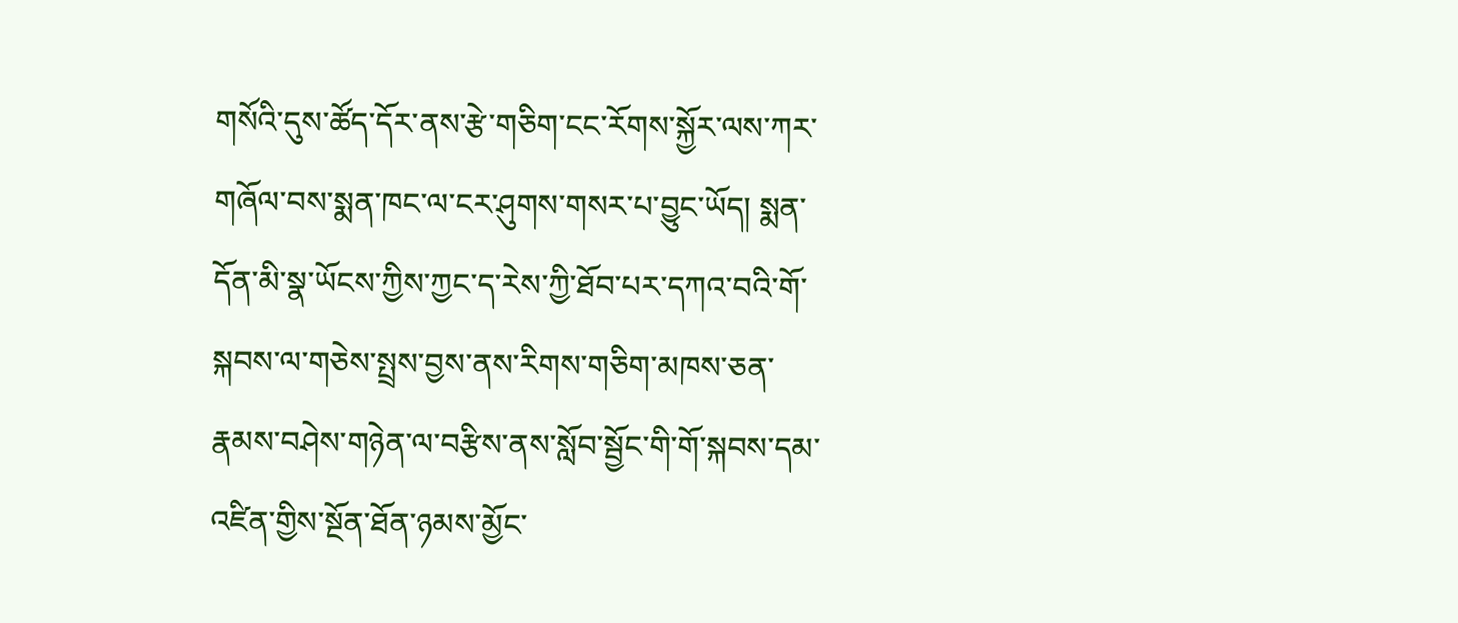གསོའི་དུས་ཚོད་དོར་ནས་རྩེ་གཅིག་ངང་རོགས་སྐྱོར་ལས་ཀར་གཞོལ་བས་སྨན་ཁང་ལ་ངར་ཤུགས་གསར་པ་བྱུང་ཡོད། སྨན་དོན་མི་སྣ་ཡོངས་ཀྱིས་ཀྱང་ད་རེས་ཀྱི་ཐོབ་པར་དཀའ་བའི་གོ་སྐབས་ལ་གཅེས་སྤྲས་བྱས་ནས་རིགས་གཅིག་མཁས་ཅན་རྣམས་བཤེས་གཉེན་ལ་བརྩིས་ནས་སློབ་སྦྱོང་གི་གོ་སྐབས་དམ་འཛིན་གྱིས་སྔོན་ཐོན་ཉམས་མྱོང་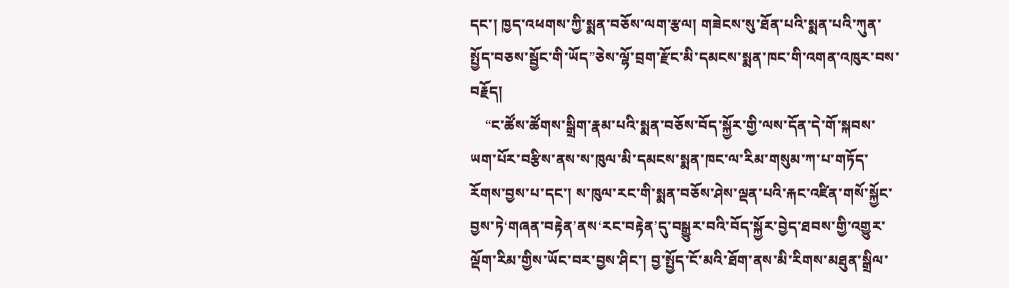དང་། ཁྱད་འཕགས་ཀྱི་སྨན་བཅོས་ལག་རྩལ། གཟེངས་སུ་ཐོན་པའི་སྨན་པའི་ཀུན་སྤྱོད་བཅས་སྦྱོང་གི་ཡོད”ཅེས་ལྷོ་བྲག་རྫོང་མི་དམངས་སྨན་ཁང་གི་འགན་འཁུར་བས་བརྗོད།
    “ང་ཚོས་ཚོགས་སྒྲིག་རྣམ་པའི་སྨན་བཅོས་བོད་སྐྱོར་གྱི་ལས་དོན་དེ་གོ་སྐབས་ཡག་པོར་བརྩིས་ནས་ས་ཁུལ་མི་དམངས་སྨན་ཁང་ལ་རིམ་གསུམ་ཀ་པ་གཏོད་རོགས་བྱས་པ་དང་། ས་ཁུལ་རང་གི་སྨན་བཅོས་ཤེས་ལྡན་པའི་རྐང་འཛིན་གསོ་སྐྱོང་བྱས་ཏེ‘གཞན་བརྟེན’ནས‘རང་བརྟེན’དུ་བསྒྱུར་བའི་བོད་སྐྱོར་བྱེད་ཐབས་གྱི་འགྱུར་ལྡོག་རིམ་གྱིས་ཡོང་བར་བྱས་ཤིང་། བྱ་སྤྱོད་ངོ་མའི་ཐོག་ནས་མི་རིགས་མཐུན་སྒྲིལ་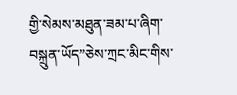གྱི་སེམས་མཐུན་ཟམ་པ་ཞིག་བསྐྲུན་ཡོད”ཅེས་ཀྲང་མིང་གིས་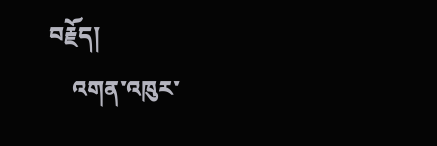བརྗོད།
    འགན་འཁུར་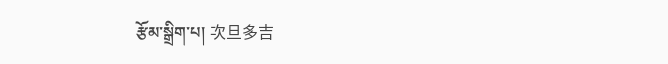རྩོམ་སྒྲིག་པ། 次旦多吉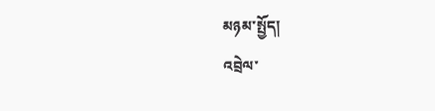མཉམ་སྤྱོད།
འབྲེལ་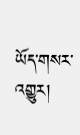ཡོད་གསར་འགྱུར།